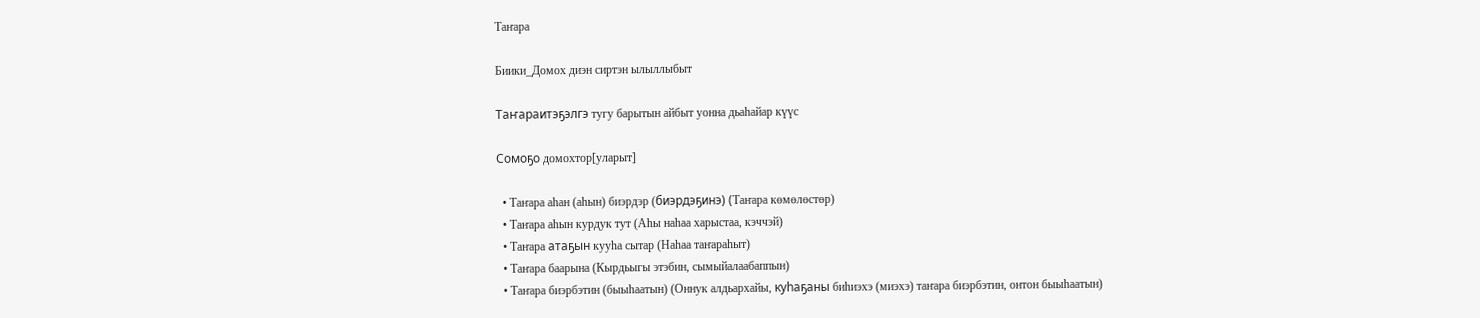Таҥара

Биики_Домох диэн сиртэн ылыллыбыт

Таҥараитэҕэлгэ тугу барытын айбыт уонна дьаһайар күүс

Сомоҕо домохтор[уларыт]

  • Таҥара аһан (аһын) биэрдэр (биэрдэҕинэ) (Таҥара көмөлөстөр)
  • Таҥара аһын курдук тут (Аһы наһаа харыстаа, кэччэй)
  • Таҥара атаҕын кууһа сытар (Наһаа таҥараһыт)
  • Таҥара баарына (Кырдьыгы этэбин, сымыйалаабаппын)
  • Таҥара биэрбэтин (быыһаатын) (Оннук алдьархайы, куһаҕаны биһиэхэ (миэхэ) таҥара биэрбэтин, онтон быыһаатын)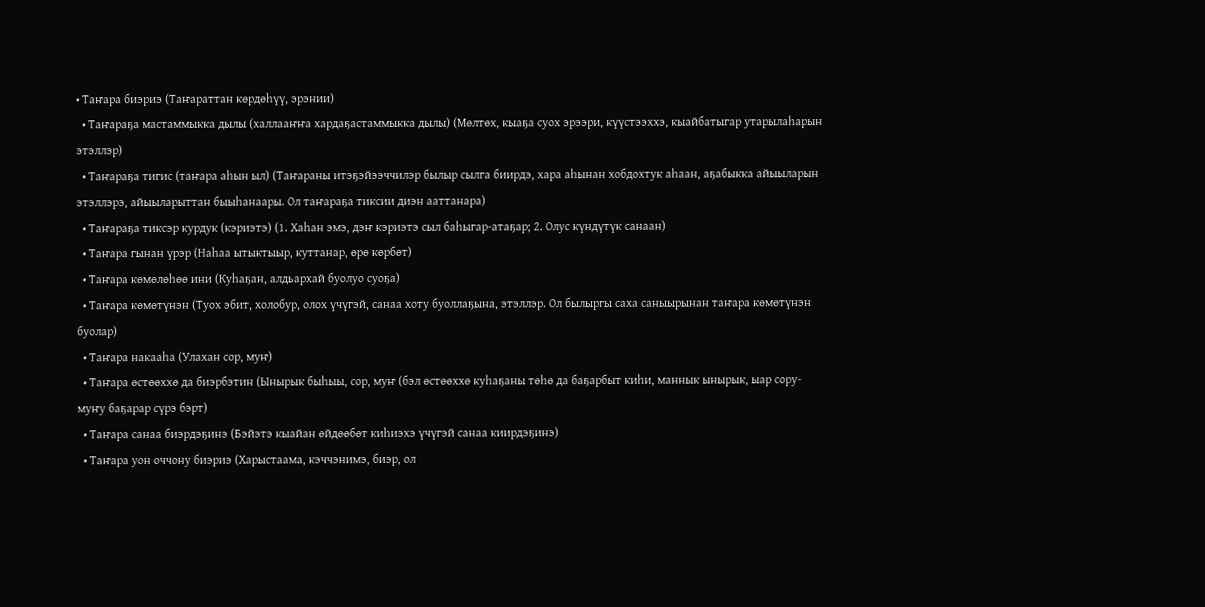• Таҥара биэриэ (Таҥараттан көрдөһүү, эрэнии)
  • Таҥараҕа мастаммыкка дылы (халлааҥҥа хардаҕастаммыкка дылы) (Мөлтөх, кыаҕа суох эрээри, күүстээххэ, кыайбатыгар утарылаһарын этэллэр)
  • Таҥараҕа тигис (таҥара аһын ыл) (Таҥараны итэҕэйээччилэр былыр сылга биирдэ, хара аһынан хобдохтук аһаан, аҕабыкка айыыларын этэллэрэ, айыыларыттан быыһанаары. Ол таҥараҕа тиксии диэн ааттанара)
  • Таҥараҕа тиксэр курдук (кэриэтэ) (1. Хаһан эмэ, дэҥ кэриэтэ сыл баһыгар-атаҕар; 2. Олус күндүтүк санаан)
  • Таҥара гынан үрэр (Наһаа ытыктыыр, куттанар, өрө көрбөт)
  • Таҥара көмөлөһөө ини (Куһаҕан, алдьархай буолуо суоҕа)
  • Таҥара көмөтүнэн (Туох эбит, холобур, олох үчүгэй, санаа хоту буоллаҕына, этэллэр. Ол былыргы саха саныырынан таҥара көмөтүнэн буолар)
  • Таҥара накааһа (Улахан сор, муҥ)
  • Таҥара өстөөххө да биэрбэтин (Ынырык быһыы, сор, муҥ (бэл өстөөххө куһаҕаны төһө да баҕарбыт киһи, маннык ынырык, ыар сору-муҥу баҕарар сүрэ бэрт)
  • Таҥара санаа биэрдэҕинэ (Бэйэтэ кыайан өйдөөбөт киһиэхэ үчүгэй санаа киирдэҕинэ)
  • Таҥара уон оччону биэриэ (Харыстаама, кэччэнимэ, биэр, ол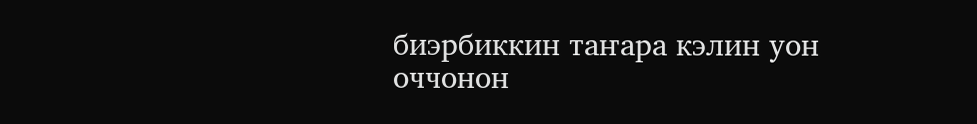биэрбиккин таҥара кэлин уон оччонон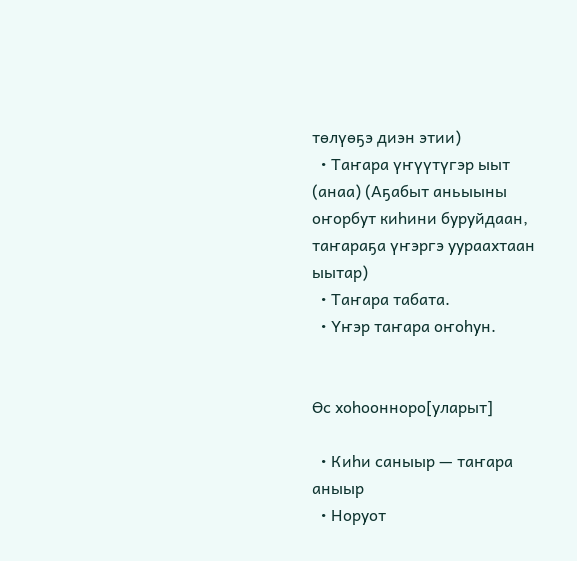төлүөҕэ диэн этии)
  • Таҥара үҥүүтүгэр ыыт (анаа) (Аҕабыт аньыыны оҥорбут киһини буруйдаан, таҥараҕа үҥэргэ уураахтаан ыытар)
  • Таҥара табата.
  • Үҥэр таҥара оҥоһун.


Өс хоһоонноро[уларыт]

  • Киһи саныыр — таҥара аныыр
  • Норуот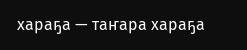хараҕа — таҥара хараҕа